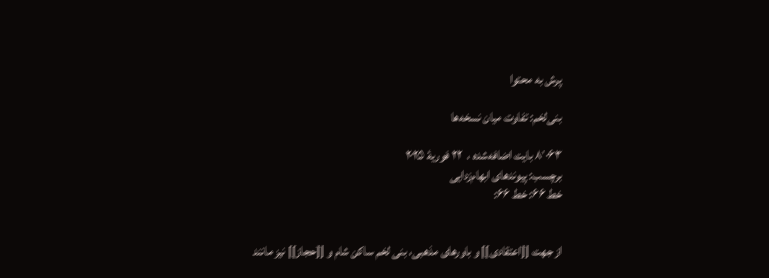پرش به محتوا

بنی‌لخم: تفاوت میان نسخه‌ها

۸٬۰۶۳ بایت اضافه‌شده ،  ۲۲ فوریهٔ ۲۰۲۵
برچسب: پیوندهای ابهام‌زدایی
خط ۶۶: خط ۶۶:


از جهت [[اعتقادی]] و باورهای مذهبی، بنی لخم ساکن شام و [[حجاز]] نیز مانند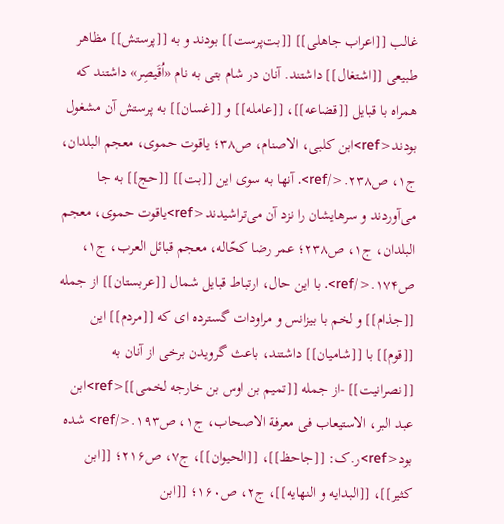غالب [[اعراب جاهلی]] [[بت‌پرست]] بودند و به [[پرستش]] مظاهر طبیعی [[اشتغال]] داشتند. آنان در شام بتی به نام «اُقَیصِر» داشتند که همراه با قبایل [[قضاعه]]، [[عامله]] و [[غسان]] به پرستش آن مشغول بودند<ref>ابن کلبی، الاصنام، ص۳۸؛ یاقوت حموی، معجم البلدان، ج۱، ص۲۳۸.</ref>. آنها به سوی این [[بت]] [[حج]] به جا می‌‌آوردند و سرهایشان را نزد آن می‌‌تراشیدند<ref>یاقوت حموی، معجم البلدان، ج۱، ص۲۳۸؛ عمر رضا کحّاله، معجم قبائل العرب، ج۱، ص۱۷۴.</ref>. با این حال، ارتباط قبایل شمال [[عربستان]] از جمله [[جذام]] و لخم با بیزانس و مراودات گسترده ای که [[مردم]] این [[قوم]] با [[شامیان]] داشتند، باعث گرویدن برخی از آنان به [[نصرانیت]] -از جمله [[تمیم بن اوس بن خارجه لخمی]]<ref>ابن عبد البر، الاستیعاب فی معرفة الاصحاب، ج۱، ص۱۹۳.</ref> شده بود<ref>ر.ک: [[جاحظ]]، [[الحیوان]]، ج۷، ص۲۱۶؛ [[ابن کثیر]]، [[البدایه و النهایه]]، ج۲، ص۱۶۰؛ [[ابن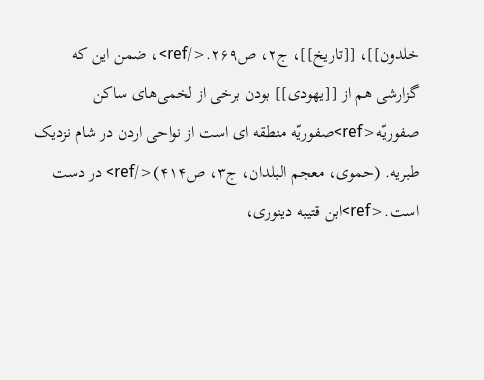خلدون]]، [[تاریخ]]، ج۲، ص۲۶۹.</ref>، ضمن این که گزارشی هم از [[یهودی]] بودن برخی از لخمی‌های ساکن صفوریّه<ref>صفوریّه منطقه ای است از نواحی اردن در شام نزدیک طبریه. (حموی، معجم البلدان، ج۳، ص۴۱۴)</ref> در دست است.<ref>ابن قتیبه دینوری،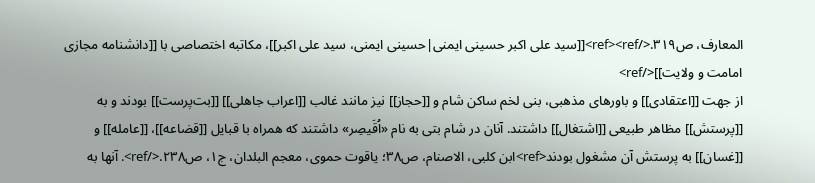المعارف، ص۳۱۹.</ref><ref>[[سید علی اکبر حسینی ایمنی|حسینی ایمنی، سید علی اکبر]]، مکاتبه اختصاصی با [[دانشنامه مجازی امامت و ولایت]]</ref>
از جهت [[اعتقادی]] و باورهای مذهبی، بنی لخم ساکن شام و [[حجاز]] نیز مانند غالب [[اعراب جاهلی]] [[بت‌پرست]] بودند و به [[پرستش]] مظاهر طبیعی [[اشتغال]] داشتند. آنان در شام بتی به نام «اُقَیصِر» داشتند که همراه با قبایل [[قضاعه]]، [[عامله]] و [[غسان]] به پرستش آن مشغول بودند<ref>ابن کلبی، الاصنام، ص۳۸؛ یاقوت حموی، معجم البلدان، ج۱، ص۲۳۸.</ref>. آنها به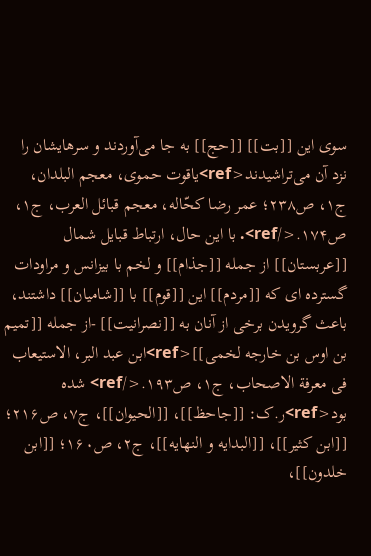سوی این [[بت]] [[حج]] به جا می‌‌آوردند و سرهایشان را نزد آن می‌‌تراشیدند<ref>یاقوت حموی، معجم البلدان، ج۱، ص۲۳۸؛ عمر رضا کحّاله، معجم قبائل العرب، ج۱، ص۱۷۴.</ref>. با این حال، ارتباط قبایل شمال [[عربستان]] از جمله [[جذام]] و لخم با بیزانس و مراودات گسترده ای که [[مردم]] این [[قوم]] با [[شامیان]] داشتند، باعث گرویدن برخی از آنان به [[نصرانیت]] -از جمله [[تمیم بن اوس بن خارجه لخمی]]<ref>ابن عبد البر، الاستیعاب فی معرفة الاصحاب، ج۱، ص۱۹۳.</ref> شده بود<ref>ر.ک: [[جاحظ]]، [[الحیوان]]، ج۷، ص۲۱۶؛ [[ابن کثیر]]، [[البدایه و النهایه]]، ج۲، ص۱۶۰؛ [[ابن خلدون]]،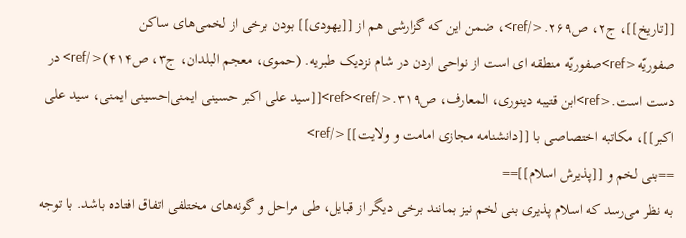[[تاریخ]]، ج۲، ص۲۶۹.</ref>، ضمن این که گزارشی هم از [[یهودی]] بودن برخی از لخمی‌های ساکن صفوریّه<ref>صفوریّه منطقه ای است از نواحی اردن در شام نزدیک طبریه. (حموی، معجم البلدان، ج۳، ص۴۱۴)</ref> در دست است.<ref>ابن قتیبه دینوری، المعارف، ص۳۱۹.</ref><ref>[[سید علی اکبر حسینی ایمنی|حسینی ایمنی، سید علی اکبر]]، مکاتبه اختصاصی با [[دانشنامه مجازی امامت و ولایت]]</ref>
==بنی لخم و [[پذیرش اسلام]]==
به نظر می‌رسد که اسلام پذیری بنی لخم نیز بمانند برخی دیگر از قبایل، طی مراحل و گونه‌های مختلفی اتفاق افتاده باشد. با توجه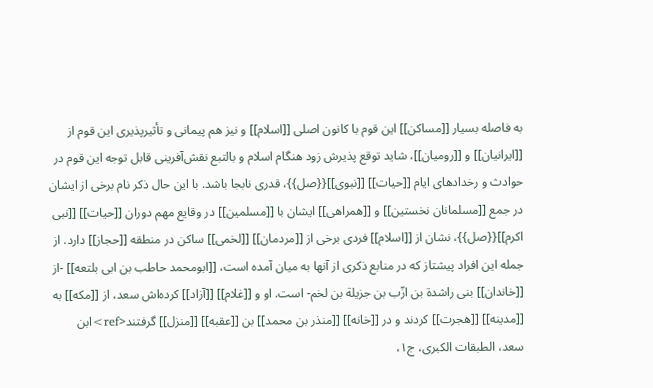به فاصله بسیار [[مساکن]] این قوم با کانون اصلی [[اسلام]] و نیز هم پیمانی و تأثیرپذیری این قوم از [[ایرانیان]] و [[رومیان]]، شاید توقع پذیرش زود هنگام اسلام و بالتبع نقش‌آفرینی قابل توجه این قوم در حوادث و رخدادهای ایام [[حیات]] [[نبوی]]{{صل}}، قدری نابجا باشد. با این حال ذکر نام برخی از ایشان در جمع [[مسلمانان نخستین]] و [[همراهی]] ایشان با [[مسلمین]] در وقایع مهم دوران [[حیات]] [[نبی اکرم]]{{صل}}، نشان از [[اسلام]] فردی برخی از [[مردمان]] [[لخمی]] ساکن در منطقه [[حجاز]] دارد. از جمله این افراد پیشتاز که در منابع ذکری از آنها به میان آمده است، [[ابومحمد حاطب بن ابی بلتعه]] -از [[خاندان]] بنی راشدة بن ازّب بن جزیلة بن لخم- است. او و [[غلام]] [[آزاد]] کرده‌اش سعد، از [[مکه]] به [[مدینه]] [[هجرت]] کردند و در [[خانه]] [[منذر بن محمد]] بن [[عقبه]] [[منزل]] گرفتند<ref>ابن سعد، الطبقات الکبری، ج۱،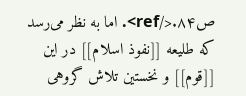ص۸۴.</ref>. اما به نظر می‌‌رسد که طلیعه [[نفوذ اسلام]] در این [[قوم]] و نخستین تلاش گروهی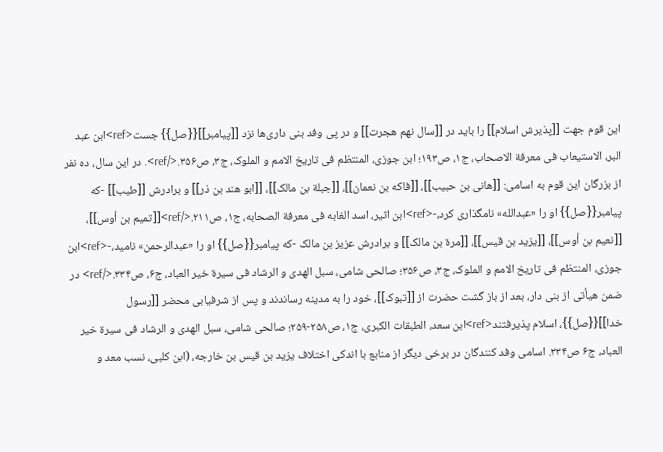این قوم جهت [[پذیرش اسلام]] را باید در [[سال نهم هجرت]] و در پی وفد بنی داری‌ها نزد [[پیامبر]]{{صل}} جست<ref>ابن عبد البر، الاستیعاب فی معرفة الاصحاب، ج۱، ص۱۹۳؛ ابن جوزی، المنتظم فی تاریخ الامم و الملوک، ج۳، ص۳۵۶.</ref>. در این سال، ده نفر از بزرگان این قوم به اسامی: [[هانی بن حبیب]]، [[فاکه بن نعمان]]، [[جبلة بن مالک]]، [[ابو هند بن ذر]] و برادرش [[طیب]] -که پیامبر{{صل}} او را «عبدالله» نامگذاری کرد،-<ref>ابن اثیر، اسد الغابه فی معرفة الصحابه، ج۱، ص۲۱۱.</ref>[[تمیم بن أوس]]، [[نعیم بن أوس]]، [[یزید بن قیس]]، [[مرة بن مالک]] و برادرش عزیز بن مالک -که پیامبر{{صل}} او را «عبدالرحمن» نامید،-<ref>ابن جوزی، المنتظم فی تاریخ الامم و الملوک، ج۳، ص۳۵۶؛ صالحی شامی، سبل الهدی و الرشاد فی سیرة خیر العباد، ج۶، ص۳۳۴.</ref> در ضمن هیأتی از بنی دار، بعد از باز گشت حضرت از [[تبوک]]، خود را به مدینه رساندند و پس از شرفیابی محضر [[رسول خدا]]{{صل}}، اسلام پذیرفتند<ref>ابن سعد، الطبقات الکبری، ج۱، ص۲۵۸-۲۵۹؛ صالحی شامی، سبل الهدی و الرشاد فی سیرة خیر العباد، ج۶ ص۳۳۴. اسامی وفد کنندگان در برخی دیگر از منابع با اندکی اختلاف یزید بن قیس بن خارجه، (ابن کلبی، نسب معد و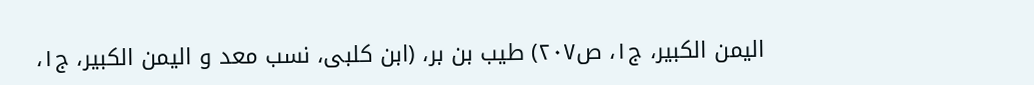الیمن الکبیر، ج‌۱، ص۲۰۷) طیب بن بر، (ابن کلبی، نسب معد و الیمن الکبیر، ج‌۱،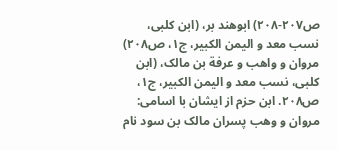ص۲۰۷-۲۰۸) ابوهند بر، (ابن کلبی، نسب معد و الیمن الکبیر، ج‌۱، ص۲۰۸) مروان و واهب و عرفة بن مالک، (ابن کلبی، نسب معد و الیمن الکبیر، ج‌۱، ص۲۰۸. ابن حزم از ایشان با اسامی: مروان و وهب پسران مالک بن سود نام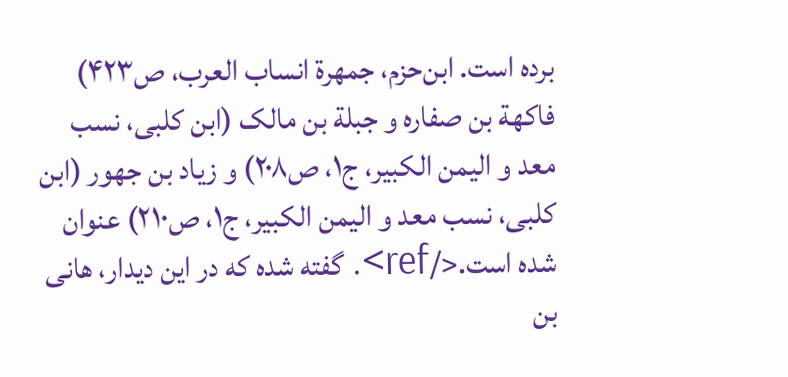برده است. ابن‌حزم، جمهرة انساب العرب، ص۴۲۳) فاکهة بن صفاره و جبلة بن مالک (ابن کلبی، نسب معد و الیمن الکبیر، ج‌۱، ص۲۰۸) و زیاد بن جهور (ابن کلبی، نسب معد و الیمن الکبیر، ج‌۱، ص۲۱۰) عنوان شده است.</ref>. گفته شده که در این دیدار، هانی بن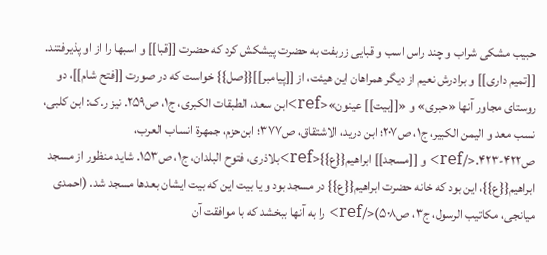حبیب مشکی شراب و چند راس اسب و قبایی زربفت به حضرت پیشکش کرد که حضرت [[قبا]] و اسبها را از او پذیرفتند. [[تمیم داری]] و برادرش نعیم از دیگر همراهان این هیئت، از [[پیامبر]]{{صل}} خواست که در صورت [[فتح شام]]، دو روستای مجاور آنها «حبری» و «[[بیت]] عینون»<ref>ابن سعد، الطبقات الکبری، ج۱، ص۲۵۹. نیز ر.ک: ابن کلبی، نسب معد و الیمن الکبیر، ج‌۱، ص۲۰۷؛ ابن درید، الاشتقاق، ص۳۷۷؛ ابن‌حزم، جمهرة انساب العرب، ص۴۲۲-۴۲۳.</ref> و [[مسجد]] ابراهیم{{ع}}<ref>بلاذری، فتوح البلدان، ج۱، ص۱۵۳. شاید منظور از مسجد ابراهیم{{ع}}، این بود که خانه حضرت ابراهیم{{ع}} در مسجد بود و یا بیت این که بیت ایشان بعدها مسجد شد. (احمدی میانجی، مکاتیب الرسول، ج۳، ص۵۰۸)</ref> را به آنها ببخشد که با موافقت آن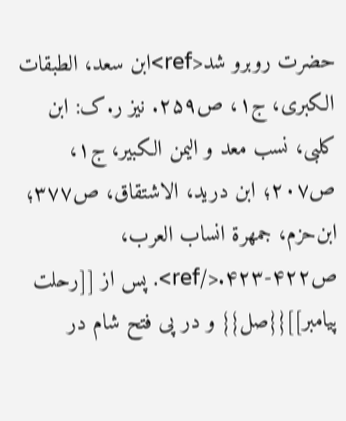حضرت روبرو شد<ref>ابن سعد، الطبقات الکبری، ج۱، ص۲۵۹. نیز ر.ک: ابن کلبی، نسب معد و الیمن الکبیر، ج‌۱، ص۲۰۷؛ ابن درید، الاشتقاق، ص۳۷۷؛ ابن‌حزم، جمهرة انساب العرب، ص۴۲۲-۴۲۳.</ref>. پس از [[رحلت پیامبر]]{{صل}} و در پی فتح شام در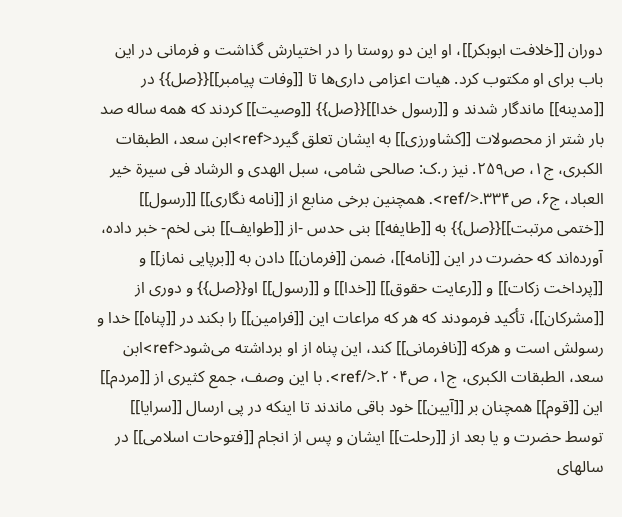دوران [[خلافت ابوبکر]]، او این دو روستا را در اختیارش گذاشت و فرمانی در این باب برای او مکتوب کرد. هیات اعزامی داری‌ها تا [[وفات پیامبر]]{{صل}} در [[مدینه]] ماندگار شدند و [[رسول خدا]]{{صل}} [[وصیت]] کردند که همه ساله صد بار شتر از محصولات [[کشاورزی]] به ایشان تعلق گیرد<ref>ابن سعد، الطبقات الکبری، ج۱، ص۲۵۹. نیز ر.ک: صالحی شامی، سبل الهدی و الرشاد فی سیرة خیر العباد، ج۶، ص۳۳۴.</ref>. همچنین برخی منابع از [[نامه نگاری]] [[رسول]] [[ختمی مرتبت]]{{صل}} به [[طایفه]] بنی حدس -از [[طوایف]] بنی لخم- خبر داده، آورده‌اند که حضرت در این [[نامه]]، ضمن [[فرمان]] دادن به [[برپایی نماز]] و [[پرداخت زکات]] و [[رعایت حقوق]] [[خدا]] و [[رسول]] او{{صل}} و دوری از [[مشرکان]]، تأکید فرمودند که هر که مراعات این [[فرامین]] را بکند در [[پناه]] خدا و رسولش است و هرکه [[نافرمانی]] کند، این پناه از او برداشته می‌‌شود<ref>ابن سعد، الطبقات الکبری، ج۱، ص۲۰۴.</ref>. با این وصف، جمع کثیری از [[مردم]] این [[قوم]] همچنان بر [[آیین]] خود باقی ماندند تا اینکه در پی ارسال [[سرایا]] توسط حضرت و یا بعد از [[رحلت]] ایشان و پس از انجام [[فتوحات اسلامی]] در سالهای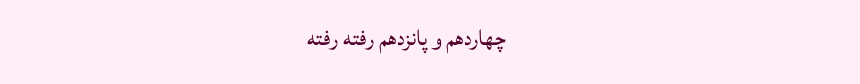چهاردهم و پانزدهم رفته رفته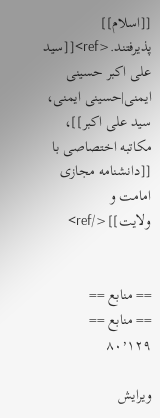[[اسلام]] پذیرفتند.<ref>[[سید علی اکبر حسینی ایمنی|حسینی ایمنی، سید علی اکبر]]، مکاتبه اختصاصی با [[دانشنامه مجازی امامت و ولایت]]</ref>


== منابع ==
== منابع ==
۸۰٬۱۲۹

ویرایش